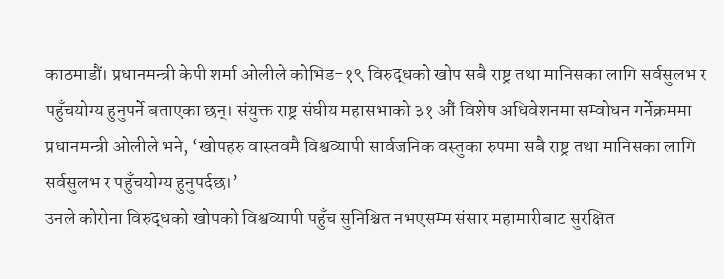काठमाडौं। प्रधानमन्त्री केपी शर्मा ओलीले कोभिड-१९ विरुद्धको खोप सबै राष्ट्र तथा मानिसका लागि सर्वसुलभ र पहुँचयोग्य हुनुपर्ने बताएका छन्। संयुक्त राष्ट्र संघीय महासभाको ३१ औं विशेष अधिवेशनमा सम्वोधन गर्नेक्रममा प्रधानमन्त्री ओलीले भने, ‘खोपहरु वास्तवमै विश्वव्यापी सार्वजनिक वस्तुका रुपमा सबै राष्ट्र तथा मानिसका लागि सर्वसुलभ र पहुँचयोग्य हुनुपर्दछ।’
उनले कोरोना विरुद्धको खोपको विश्वव्यापी पहुँच सुनिश्चित नभएसम्म संसार महामारीबाट सुरक्षित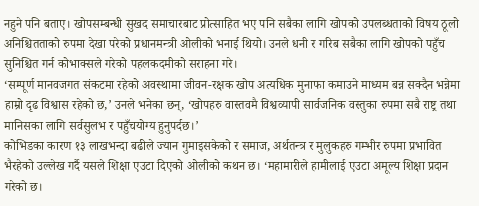नहुने पनि बताए। खोपसम्बन्धी सुखद समाचारबाट प्रोत्साहित भए पनि सबैका लागि खोपको उपलब्धताको विषय ठूलो अनिश्चितताको रुपमा देखा परेको प्रधानमन्त्री ओलीको भनाई थियो। उनले धनी र गरिब सबैका लागि खोपको पहुँच सुनिश्चित गर्न कोभाक्सले गरेको पहलकदमीको सराहना गरे।
‘सम्पूर्ण मानवजगत संकटमा रहेको अवस्थामा जीवन-रक्षक खोप अत्यधिक मुनाफा कमाउने माध्यम बन्न सक्दैन भन्नेमा हाम्रो दृढ विश्वास रहेको छ,’ उनले भनेका छन्, ‘खोपहरु वास्तवमै विश्वव्यापी सार्वजनिक वस्तुका रुपमा सबै राष्ट्र तथा मानिसका लागि सर्वसुलभ र पहुँचयोग्य हुनुपर्दछ।’
कोभिडका कारण १३ लाखभन्दा बढीले ज्यान गुमाइसकेको र समाज, अर्थतन्त्र र मुलुकहरु गम्भीर रुपमा प्रभावित भैरहेको उल्लेख गर्दै यसले शिक्षा एउटा दिएको ओलीको कथन छ। ‘महामारीले हामीलाई एउटा अमूल्य शिक्षा प्रदान गरेको छ।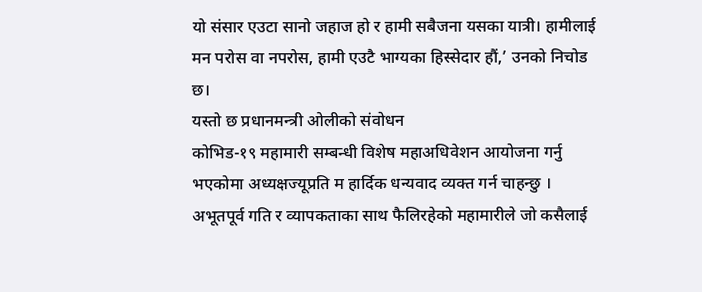यो संसार एउटा सानो जहाज हो र हामी सबैजना यसका यात्री। हामीलाई मन परोस वा नपरोस, हामी एउटै भाग्यका हिस्सेदार हौं,’ उनको निचोड छ।
यस्तो छ प्रधानमन्त्री ओलीको संवोधन
कोभिड-१९ महामारी सम्बन्धी विशेष महाअधिवेशन आयोजना गर्नु भएकोमा अध्यक्षज्यूप्रति म हार्दिक धन्यवाद व्यक्त गर्न चाहन्छु ।
अभूतपूर्व गति र व्यापकताका साथ फैलिरहेको महामारीले जो कसैलाई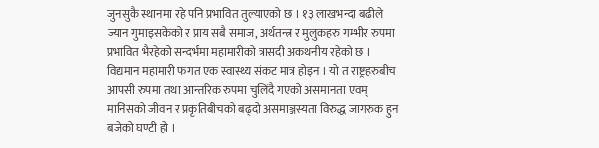जुनसुकै स्थानमा रहे पनि प्रभावित तुल्याएको छ । १३ लाखभन्दा बढीले ज्यान गुमाइसकेको र प्राय सबै समाज, अर्थतन्त्र र मुलुकहरु गम्भीर रुपमा प्रभावित भैरहेको सन्दर्भमा महामारीको त्रासदी अकथनीय रहेको छ ।
विद्यमान महामारी फगत एक स्वास्थ्य संकट मात्र होइन । यो त राष्ट्रहरुबीच आपसी रुपमा तथा आन्तरिक रुपमा चुलिंदै गएको असमानता एवम् मानिसको जीवन र प्रकृतिबीचको बढ्दो असमाञ्जस्यता विरुद्ध जागरुक हुन बजेको घण्टी हो ।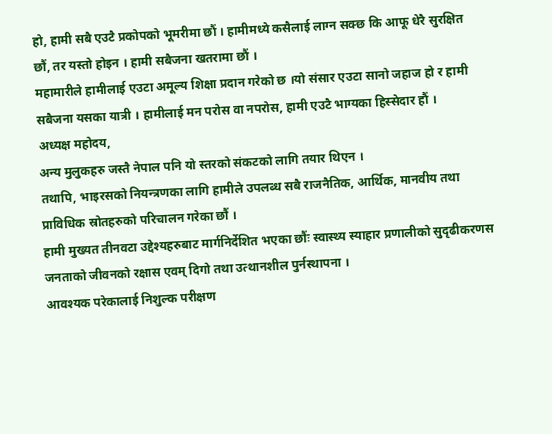हो, हामी सबै एउटै प्रकोपको भूमरीमा छौं । हामीमध्ये कसैलाई लाग्न सक्छ कि आफू धेरै सुरक्षित छौं, तर यस्तो होइन । हामी सबैजना खतरामा छौं ।
महामारीले हामीलाई एउटा अमूल्य शिक्षा प्रदान गरेको छ ।यो संसार एउटा सानो जहाज हो र हामी सबैजना यसका यात्री । हामीलाई मन परोस वा नपरोस, हामी एउटै भाग्यका हिस्सेदार हौं ।
अध्यक्ष महोदय,
अन्य मुलुकहरु जस्तै नेपाल पनि यो स्तरको संकटको लागि तयार थिएन ।
तथापि, भाइरसको नियन्त्रणका लागि हामीले उपलब्ध सबै राजनैतिक, आर्थिक, मानवीय तथा प्राविधिक स्रोतहरुको परिचालन गरेका छौं ।
हामी मुख्यत तीनवटा उद्देश्यहरुबाट मार्गनिर्देशित भएका छौंः स्वास्थ्य स्याहार प्रणालीको सुदृढीकरणस जनताको जीवनको रक्षास एवम् दिगो तथा उत्थानशील पुर्नस्थापना ।
आवश्यक परेकालाई निशुल्क परीक्षण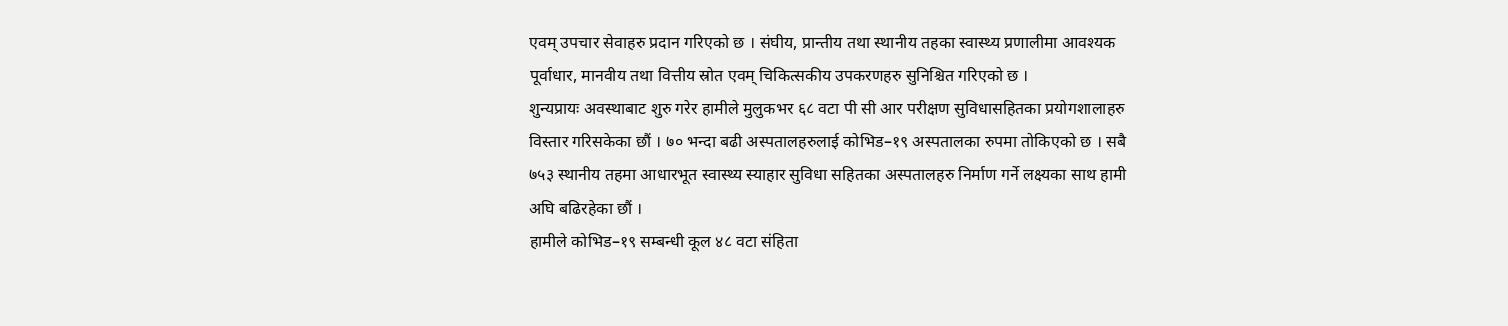एवम् उपचार सेवाहरु प्रदान गरिएको छ । संघीय, प्रान्तीय तथा स्थानीय तहका स्वास्थ्य प्रणालीमा आवश्यक पूर्वाधार, मानवीय तथा वित्तीय स्रोत एवम् चिकित्सकीय उपकरणहरु सुनिश्चित गरिएको छ ।
शुन्यप्रायः अवस्थाबाट शुरु गरेर हामीले मुलुकभर ६८ वटा पी सी आर परीक्षण सुविधासहितका प्रयोगशालाहरु विस्तार गरिसकेका छौं । ७० भन्दा बढी अस्पतालहरुलाई कोभिड–१९ अस्पतालका रुपमा तोकिएको छ । सबै ७५३ स्थानीय तहमा आधारभूत स्वास्थ्य स्याहार सुविधा सहितका अस्पतालहरु निर्माण गर्ने लक्ष्यका साथ हामी अघि बढिरहेका छौं ।
हामीले कोभिड–१९ सम्बन्धी कूल ४८ वटा संहिता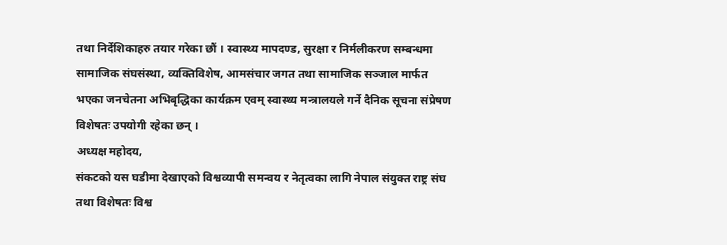तथा निर्देशिकाहरु तयार गरेका छौं । स्वास्थ्य मापदण्ड, सुरक्षा र निर्मलीकरण सम्बन्धमा सामाजिक संघसंस्था, व्यक्तिविशेष, आमसंचार जगत तथा सामाजिक सञ्जाल मार्फत भएका जनचेतना अभिबृद्धिका कार्यक्रम एवम् स्वास्थ्य मन्त्रालयले गर्ने दैनिक सूचना संप्रेषण विशेषतः उपयोगी रहेका छन् ।
अध्यक्ष महोदय,
संकटको यस घडीमा देखाएको विश्वव्यापी समन्वय र नेतृत्वका लागि नेपाल संयुक्त राष्ट्र संघ तथा विशेषतः विश्व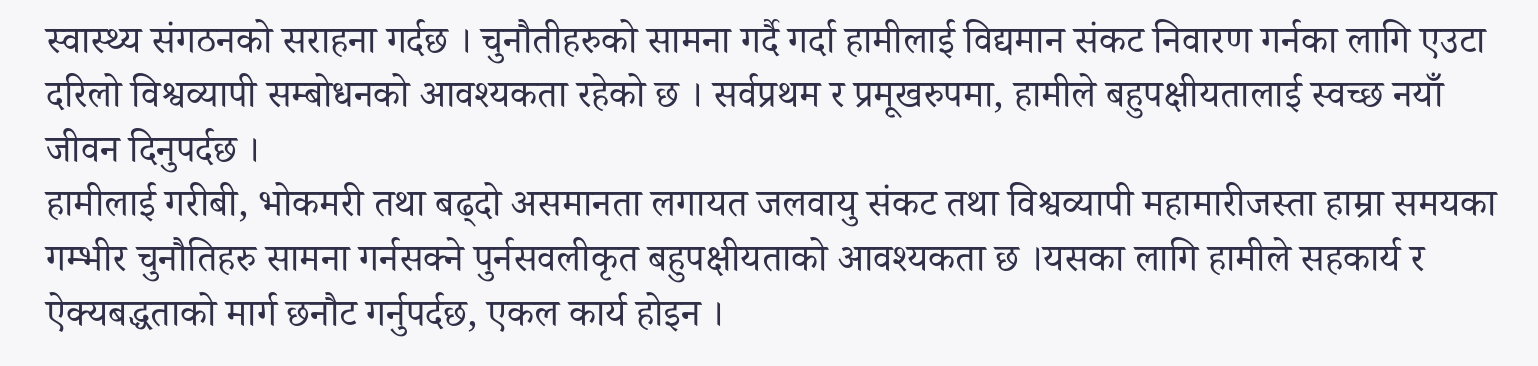स्वास्थ्य संगठनको सराहना गर्दछ । चुनौतीहरुको सामना गर्दै गर्दा हामीलाई विद्यमान संकट निवारण गर्नका लागि एउटा दरिलो विश्वव्यापी सम्बोधनको आवश्यकता रहेको छ । सर्वप्रथम र प्रमूखरुपमा, हामीले बहुपक्षीयतालाई स्वच्छ नयाँ जीवन दिनुपर्दछ ।
हामीलाई गरीबी, भोकमरी तथा बढ्दो असमानता लगायत जलवायु संकट तथा विश्वव्यापी महामारीजस्ता हाम्रा समयका गम्भीर चुनौतिहरु सामना गर्नसक्ने पुर्नसवलीकृत बहुपक्षीयताको आवश्यकता छ ।यसका लागि हामीले सहकार्य र ऐक्यबद्धताको मार्ग छनौट गर्नुपर्दछ, एकल कार्य होइन ।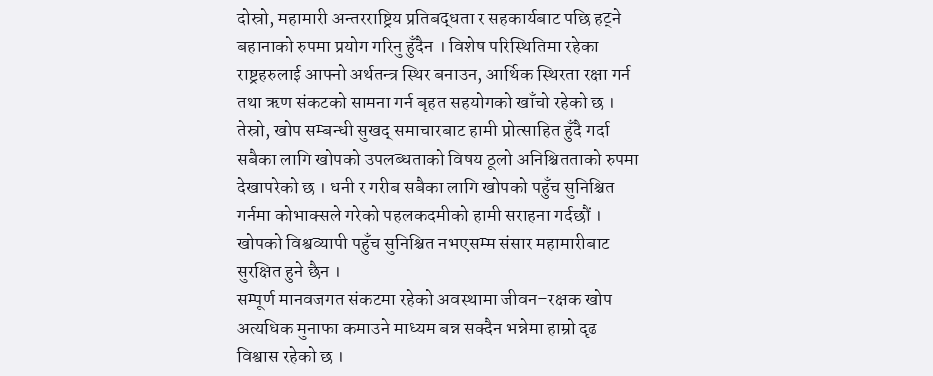दोस्रो, महामारी अन्तरराष्ट्रिय प्रतिबद्धता र सहकार्यबाट पछि हट्ने बहानाको रुपमा प्रयोग गरिनु हुँदैन । विशेष परिस्थितिमा रहेका राष्ट्रहरुलाई आफ्नो अर्थतन्त्र स्थिर बनाउन, आर्थिक स्थिरता रक्षा गर्न तथा ऋण संकटको सामना गर्न बृहत सहयोगको खाँचो रहेको छ ।
तेस्रो, खोप सम्बन्धी सुखद् समाचारबाट हामी प्रोत्साहित हुँदै गर्दा सबैका लागि खोपको उपलब्धताको विषय ठूलो अनिश्चितताको रुपमा देखापरेको छ । धनी र गरीब सबैका लागि खोपको पहुँच सुनिश्चित गर्नमा कोभाक्सले गरेको पहलकदमीको हामी सराहना गर्दछौं । खोपको विश्वव्यापी पहुँच सुनिश्चित नभएसम्म संसार महामारीबाट सुरक्षित हुने छैन ।
सम्पूर्ण मानवजगत संकटमा रहेको अवस्थामा जीवन–रक्षक खोप अत्यधिक मुनाफा कमाउने माध्यम बन्न सक्दैन भन्नेमा हाम्रो दृढ विश्वास रहेको छ ।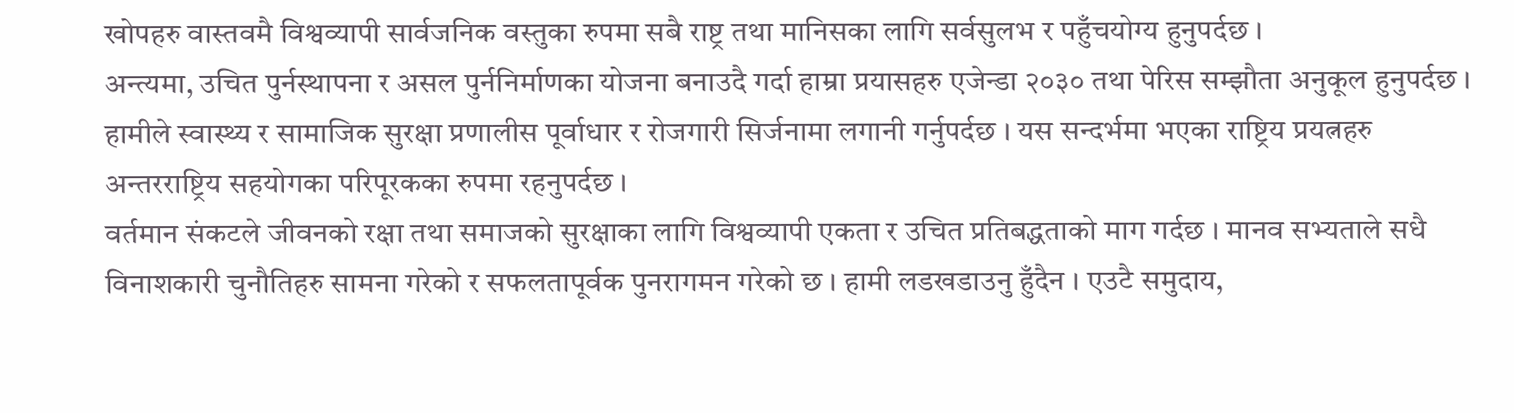खोपहरु वास्तवमै विश्वव्यापी सार्वजनिक वस्तुका रुपमा सबै राष्ट्र तथा मानिसका लागि सर्वसुलभ र पहुँचयोग्य हुनुपर्दछ ।
अन्त्यमा, उचित पुर्नस्थापना र असल पुर्ननिर्माणका योजना बनाउदै गर्दा हाम्रा प्रयासहरु एजेन्डा २०३० तथा पेरिस सम्झौता अनुकूल हुनुपर्दछ । हामीले स्वास्थ्य र सामाजिक सुरक्षा प्रणालीस पूर्वाधार र रोजगारी सिर्जनामा लगानी गर्नुपर्दछ । यस सन्दर्भमा भएका राष्ट्रिय प्रयत्नहरु अन्तरराष्ट्रिय सहयोगका परिपूरकका रुपमा रहनुपर्दछ ।
वर्तमान संकटले जीवनको रक्षा तथा समाजको सुरक्षाका लागि विश्वव्यापी एकता र उचित प्रतिबद्धताको माग गर्दछ । मानव सभ्यताले सधै विनाशकारी चुनौतिहरु सामना गरेको र सफलतापूर्वक पुनरागमन गरेको छ । हामी लडखडाउनु हुँदैन । एउटै समुदाय,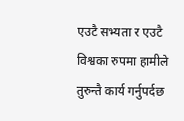एउटै सभ्यता र एउटै विश्वका रुपमा हामीले तुरुन्तै कार्य गर्नुपर्दछ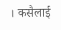। कसैलाई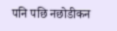पनि पछि नछोडीकन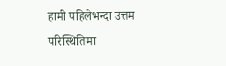हामी पहिलेभन्दा उत्तम परिस्थितिमा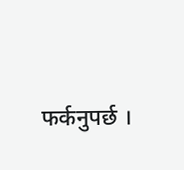फर्कनुपर्छ ।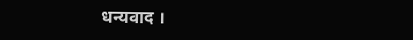धन्यवाद ।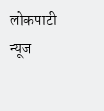लोकपाटी न्यूज